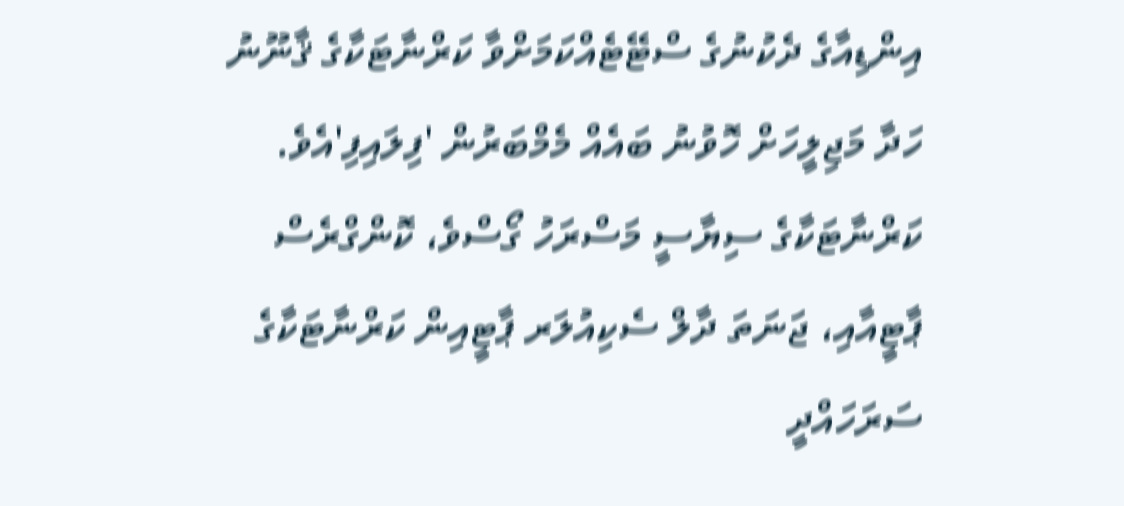އިންޑިއާގެ ދެކުނުގެ ސްޓޭޓެއްކަމަށްވާ ކަރްނާޓަކާގެ ޤާނޫނު ހަދާ މަޖިލީހަށް ހޮވުނު ބައެއް މެމްބަރުން 'ފިލައިފި'އެވެ.
ކަރްނާޓަކާގެ ސިޔާސީ މަސްރަހު ގޯސްވެ، ކޮންގްރެސް ޕާޓީއާއި، ޖަނަތަ ދާލް ސެކިއުލަރ ޕާޓީއިން ކަރްނާޓަކާގެ ސަރަހައްދީ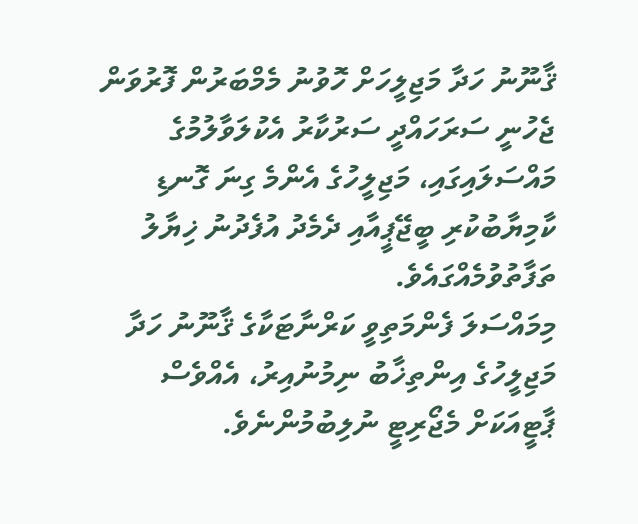ޤާނޫނު ހަދާ މަޖިލީހަށް ހޮވުނު މެމްބަރުން ފޮރުވަން ޖެހުނީ ސަރަހައްދީ ސަރުކާރު އެކުލަވާލުމުގެ މައްސަލައިގައި، މަޖިލީހުގެ އެންމެ ގިނަ ގޮނޑި ކާމިޔާބުކުރި ބީޖޭޕީއާއި ދެމެދު އުފެދުނު ޚިޔާލު ތަފާތުވުމެއްގައެވެ.
މިމައްސަލަ ފެންމަތިވީ ކަރްނާޓަކާގެ ޤާނޫނު ހަދާ މަޖިލީހުގެ އިންތިޚާބު ނިމުނުއިރު، އެއްވެސް ޕާޓީއަކަށް މެޖޯރިޓީ ނުލިބުމުންނެވެ.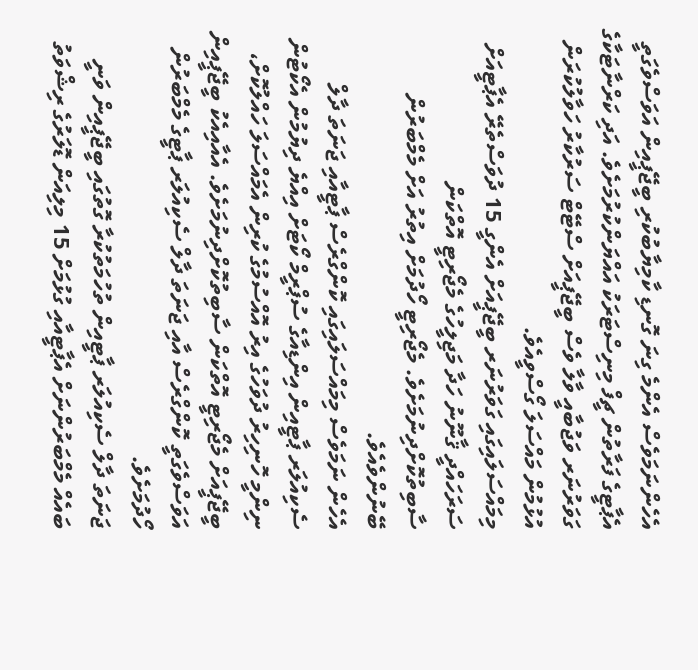އެހެންނަމަވެސް އެންމެ ގިނަ ގޮނޑި ކާމިޔާބުކުރި ބީޖޭޕީއިން އަވަސްވެގަތީ އެޕާޓީގެ ފަރާތުން ޗީފް މިނިސްޓަރަކު އައްޔަންކުރުމަށެވެ. އަދި ކަރްނާޓަކާގެ ގަވަރުނަރ ވަޖުބާއީ ވާލާ ވެސް ބީޖޭޕީއަށް ސްޓޭޓް ސަރުކާރު ހަވާލުކުރަން އުޅުމުން މައްސަލަ ގޯސްވީއެވެ.
މިމައްސަލައިގައި ގަވަރުނަރ ބީޖޭޕީއަށް އެންގީ 15 ދުވަސްތެރޭ އެޕާޓީއަށް ސަރަހައްދީ ޤާނޫނު ހަދާ މަޖިލީހުގެ މެޖޯރިޓީ އޮތްކަން ސާބިތުކޮށްދިނުމަށެވެ. މެޖޯރިޓީ ހޯދުމަށް އިތުރު އަށް މެމްބަރުން ބޭނުންވެއެވެ.
އެހެން ނަމަވެސް މިމައްސަލައިގައި ކޮންގްރެސް ޕާޓީއާއި ޖަނަތަ ދާލް ސެކިއުލަރ ޕާޓީއިން އިންޑިއާގެ ސުޕްރީމް ކޯޓަށް އިއްޔެ ދިޔުމުން އެކޯޓުން ނިންމީ ހޮނިހިރު ދުވަހުގެ އިރު އޮއްސުމުގެ ކުރިން އެމައްސަލަ ހައްލުކޮށް، ބީޖޭޕީއަށް މެޖޯރިޓީ އޮތްކަން ސާބިތުކޮށްދިނުމަށެވެ. އެއާއިއެކު ބީޖޭޕީއިން އަވަސްވެގަތީ ކޮންގްރެސް އާއި ޖަނަތަ ދާލް ސެކިއުލަރ ޕާޓީގެ މެމްބަރުން ހޯދުމަށެވެ.
ޖަނަތަ ދާލް ސެކިއުލަރ ޕާޓީއިން ތުހުމަތުކުރާ ގޮތުގައި ބީޖޭޕީއިން ވަނީ ބައެއް މެމްބަރުންނަށް އެޕާޓީއާއި ގުޅުމަށް 15 މިލިއަން ޑޮލަރުގެ ރިޝްވަތު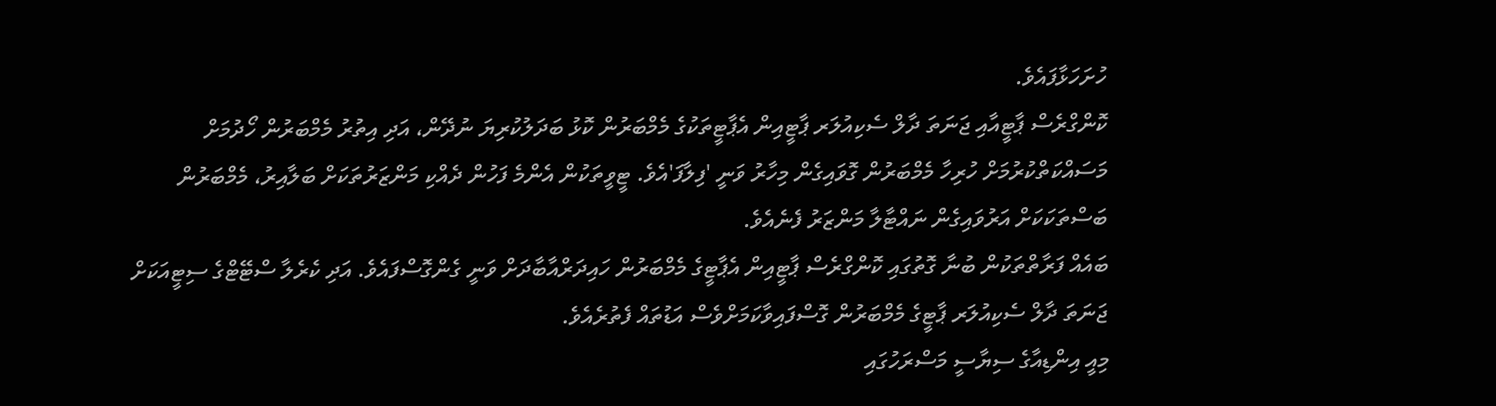ހުށަހަޅާފައެވެ.
ކޮންގްރެސް ޕާޓީއާއި ޖަނަތަ ދާލް ސެކިއުލަރ ޕާޓީއިން އެޕާޓީތަކުގެ މެމްބަރުން ކޮޅު ބަދަލުކުރިޔަ ނުދޭން، އަދި އިތުރު މެމްބަރުން ހޯދުމަށް މަސައްކަތްކުރުމަށް ހުރިހާ މެމްބަރުން ގޮވައިގެން މިހާރު ވަނީ 'ފިލާފަ'އެވެ. ޓީވީތަކުން އެންމެ ފަހުން ދެއްކި މަންޒަރުތަކަށް ބަލާއިރު، މެމްބަރުން ބަސްތަކަކަށް އަރުވައިގެން ނައްޓާލާ މަންޒަރު ފެނެއެވެ.
ބައެއް ފަރާތްތަކުން ބުނާ ގޮތުގައި ކޮންގްރެސް ޕާޓީއިން އެޕާޓީގެ މެމްބަރުން ހައިދަރްއާބާދަށް ވަނީ ގެންގޮސްފައެވެ. އަދި ކެރެލާ ސްޓޭޓްގެ ސިޓީއަކަށް ޖަނަތަ ދާލް ސެކިއުލަރ ޕާޓީގެ މެމްބަރުން ގޮސްފައިވާކަމަށްވެސް އަޑުތައް ފެތުރެއެވެ.
މިއީ އިންޑިއާގެ ސިޔާސީ މަސްރަހުގައި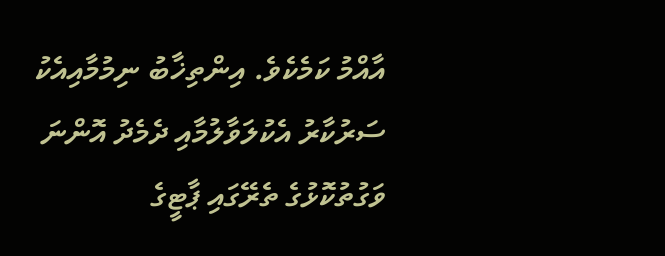އާއްމު ކަމެކެވެ. އިންތިޚާބު ނިމުމާއިއެކު ސަރުކާރު އެކުލަވާލުމާއި ދެމެދު އޮންނަ ވަގުތުކޮޅުގެ ތެރޭގައި ޕާޓީގެ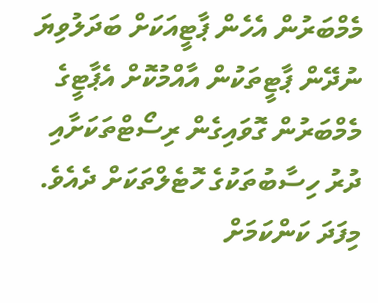މެމްބަރުން އެހެން ޕާޓީއަކަށް ބަދަލުވިޔަ ނުދޭން ޕާޓީތަކުން އާއްމުކޮށް އެޕާޓީގެ މެމްބަރުން ގޮވައިގެން ރިސޯޓްތަކަށާއި ދުރު ހިސާބުތަކުގެ ހޮޓެލްތަކަށް ދެއެވެ. މިފަދަ ކަންކަމަށް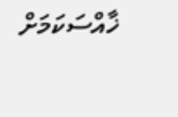ޚާއްސަކަމަށް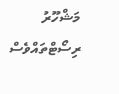މަޝްހޫރު ރިސޯޓްތައްވެސް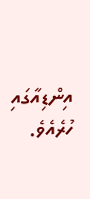އިންޑިއާގައި ހުރެއެވެ.